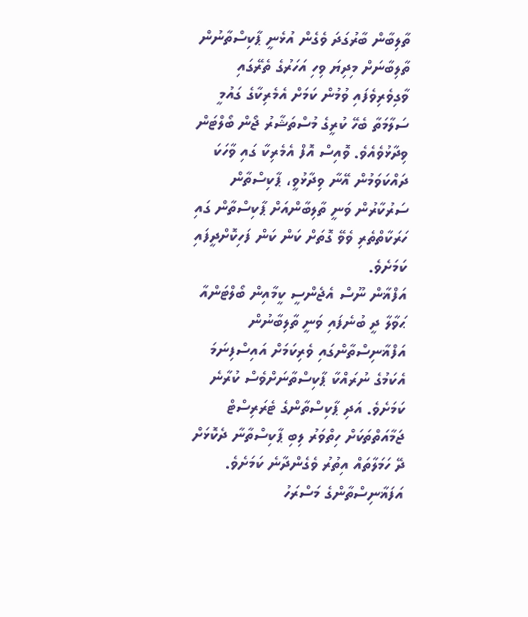ތާލިބާން ބާރުގަދަ ވެގެން އުޅެނީ ޕާކިސްތާނުން ތާލިބާނަށް މިދިޔަ ވިހި އަހަރުގެ ތެރޭގައި ވާގިވެރިވެފައި ވުމުން ކަމަށް އެމެރިކާގެ ގައުމީ ސަލާމަތާ ބެހޭ ކުރީގެ މުސްތަޝާރު ޖޯން ބޯލްޓަން ވިދާޅުވެއެވެ. ވޮއިސް އޮފް އެމެރިކާ ގައި ވާހަކަ ދައްކަވަމުން އޭނާ ވިދާޅުވީ، ޕާކިސްތާން ސަރުކާރުން ވަނީ ތާލިބާންއަށް ޕާކިސްތާން ގައި ހަރަކާތްތެރި ވެވޭ ގޮތަށް ކަން ކަން ފަހިކޮށްދީފައި ކަމަށެވެ.
އަފްޣާން ނޫސް އެޖެންސީ ކީމާއިން ބޯލްޓަންއާ ޙަވާލާ ދީ ބުނެފައި ވަނީ ތާލިބާނުން އަފްޣާނިސްތާންގައި ވެރިކަމަށް އައިސްފިނަމަ އެކަމުގެ ނުރައްކާ ޕާކިސްތާނަށްވެސް ކުރާނެ ކަމަށެވެ. އަދި ޕާކިސްތާންގެ ޓެރަރިސްޓް ޖަމާއަތްތަކަށް ހިތްވަރު ލިބި ޕާކިސްތާނާ ދެކޮޅަށް ދޭ ހަމަލާތައް އިތުރު ވެގެންދާނެ ކަމަށެވެ.
އަފަޣާނިސްތާންގެ މަސްރަހު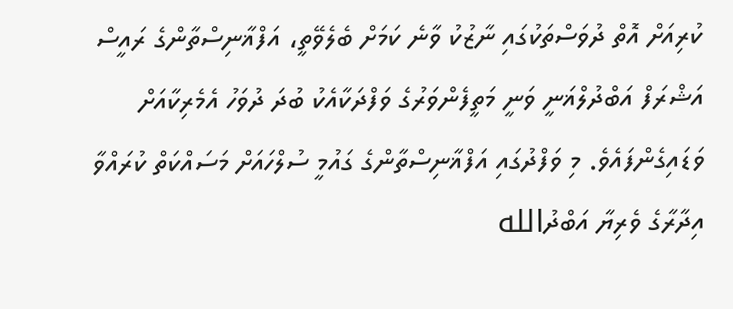ކުރިއަށް އޮތް ދުވަސްތަކުގައި ނާޒުކު ވާނެ ކަމަށް ބެލެވޭތީ، އަފްޣާނިސްތާންގެ ރައީސް އަޝްރަފް އަބްދުލްޣަނީ ވަނީ މަތީފެންވަރުގެ ވަފްދަކާއެކު ބުދަ ދުވަހު އެމެރިކާއަށް ވަޑައިގެންފައެވެ. މި ވަފްދުގައި އަފްޣާނިސްތާންގެ ގައުމީ ސުލްހައަށް މަސައްކަތް ކުރައްވާ އިދާރާގެ ވެރިޔާ އަބްދުالله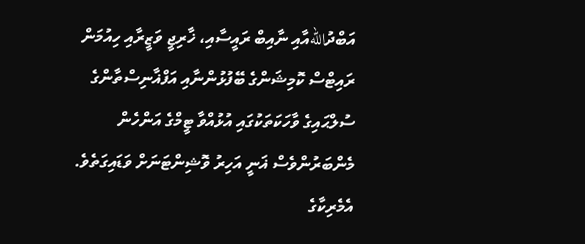އަބްދުاللهއާއި ނާއިބް ރައީސާއި، ޚާރިޖީ ވަޒީރާއި ހިއުމަން ރައިޓްސް ކޮމިޝަންގެ ބޭފުޅުންނާއި އަފްޣާނިސްތާންގެ ސުލްޙައިގެ ވާހަކަތަކުގައި އުޅުއްވާ ޓީމްގެ އަންހެން މެންބަރުންވެސް ޣަނީ އަހިރު ވޮޝިންޓަނަށް ވަޑައިގަތެވެ.
އެމެރިކާގެ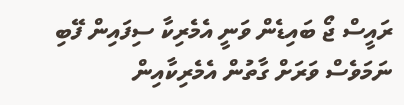ރައީސް ޖޯ ބައިޑެން ވަނީ އެމެރިކާ ސިފައިން ފޭބި ނަމަވެސް ވަރަށް ގާތުން އެމެރިކާއިން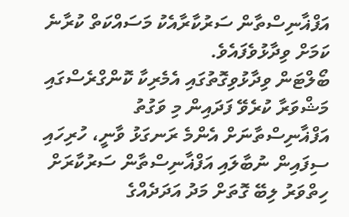އަފްޣާނިސްތާން ސަރުކާރާއެކު މަސައްކަތް ކުރާނެ ކަމަށް ވިދާޅުވެފައެވެ.
ބޯލްޓަން ވިދާޅުވިގޮތުގައި އެމެރިކާ ކޮންގްރެސްގައި މަޝްވަރާ ކުރެވޭ ފަދައިން މި ވަގުތު އަފްޣާނިސްތާނަށް އެންމެ ރަނގަޅު ވާނީ، ހުރިހައި ސިފައިން ނުބާލައި އަފްޣާނިސްތާން ސަރުކާރަށް ހިތްވަރު ލިބޭ ގޮތަށް މަދު އަދަދެއްގެ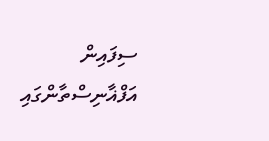ސިފައިން އަފްޣާނިސްތާންގައި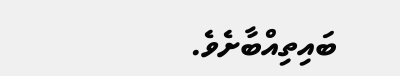ބައިތިއްބާށެވެ.